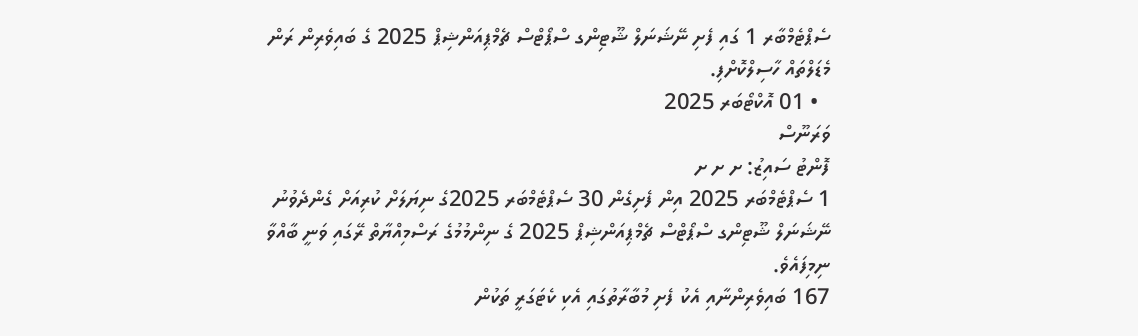ސެޕްޓެމްބާރ 1 ގައި ފެށި ނޭޝަނަލް ޝޫޓިންގ ސްޕޯޓްސް ޗެމްޕިއަންޝިޕް 2025 ގެ ބައިވެރިން ރަން މެޑަލްތައް ހާސިލްކޮށްފި.
  • 01 އޮކްޓޯބަރ 2025
ވަރަނޫސް
ފޮންޓު ސައިޒު: ށ ށ ށ
1 ސެޕްޓެމްބަރ 2025 އިން ފެށިގެން 30 ސެޕްޓެމްބަރ 2025ގެ ނިޔަލަށް ކުރިއަށް ގެންދެވުނު ނޭޝަނަލް ޝޫޓިންގ ސްޕޯޓްސް ޗެމްޕިއަންޝިޕް 2025 ގެ ނިންމުމުގެ ރަސްމިއްޔާތް ރޭގައި ވަނީ ބާއްވާ ނިމިފައެވެ.
167 ބައިވެރިންނާއި އެކު ފެށި މުބާރާތުގައި އެކި ކެޓަގަރީ ތަކުން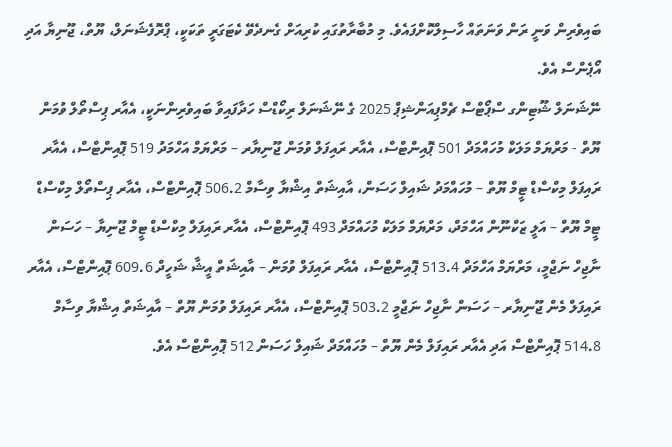ބައިވެރިން ވަނީ ރަން ވަނަތައް ހާސިލްކޮށްފައެވެ. މި މުބާރާތުގައި ކުރިއަށް ގެނދެވޭ ކެޓަގަރީ ތަކަކީ، ޕްރޮފެޝަނަލް، ޔޫތް، ޖޫނިޔާ އަދި އޯޕެންސް އެވެ.
ނޭޝަނަލް ޝޫޓިންގ ސްޕޯޓްސް ޗެމްޕިއަންޝިޕް 2025 ގެ ނޭޝަނަލް ރިކޯޑްސް ހަދާފައިވާ ބައިވެރިންނަކީ، އެއާރ ޕިސްތޯލް ވުމަން ޔޫތް - މަރްޔަމް މަލަކް މުހައްމަދް 501 ޕޮއިންޓްސް، އެއާރ ރައިފަލް ވުމަން ޖޫނިޔާރ – މަރްޔަމް އަހްމަދު 519 ޕޮއިންޓްސް، އެއާރ ރައިފަލް މިކްސްޑް ޓީމް ޔޫތް – މުހައްމަދު ޝައިލް ހަސަން، އާއިޝަތް އިޝްޔާ ވިސާމް 506.2 ޕޮއިންޓްސް، އެއާރ ޕިސްތޯލް މިކްސްޑް ޓީމް ޔޫތް – އަލީ ޒަކްނޫން އަހްމަދް، މަރްޔަމް މަލަކް މުހައްމަދް 493 ޕޮއިންޓްސް، އެއާރ ރައިފަލް މިކްސްޑް ޓީމް ޖޫނިޔާ – ހަސަން ނާޖިހް ނަޖްމީ، މަރްޔަމް އަހްމަދް 513.4 ޕޮއިންޓްސް، އެއާރ ރައިފަލް ވުމަން – އާއިޝަތް އީޝާ ޝަހީދް 609.6 ޕޮއިންޓްސް، އެއާރ ރައިފަލް މެން ޖޫނިޔާރ – ހަސަން ނާޖިހް ނަޖްމީ 503.2 ޕޮއިންޓްސް، އެއާރ ރައިފަލް ވުމަން ޔޫތް – އާއިޝަތް އިޝްޔާ ވިސާމް 514.8 ޕޮއިންޓްސް އަދި އެއާރ ރައިފަލް މެން ޔޫތް – މުހައްމަދް ޝައިލް ހަސަން 512 ޕޮއިންޓްސް އެވެ.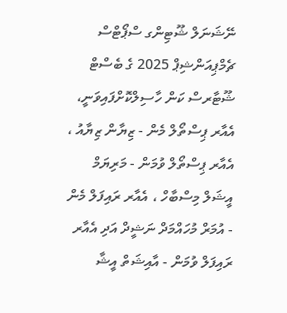ނޭޝަނަލް ޝޫޓިންގ ސްޕޯޓްސް ޗެމްޕިއަންޝިޕް 2025 ގެ ބެސްޓް ޝޫޓާރސް ކަން ހާސިލްކޮށްފައިވަނީ، އެއާރ ޕިސްތޯލް މެން - ޒިޔާން ޒިޔާއު ، އެއާރ ޕިސްތޯލް ވުމަން - މަރިޔަމް އީޝަލް މިސްބާހް ، އެއާރ ރައިފަލް މެން - އުމަރް މުހައްމަދް ނަޝީދް އަދި އެއާރ ރައިފަލް ވުމަން - އާއިޝަތް އީޝާ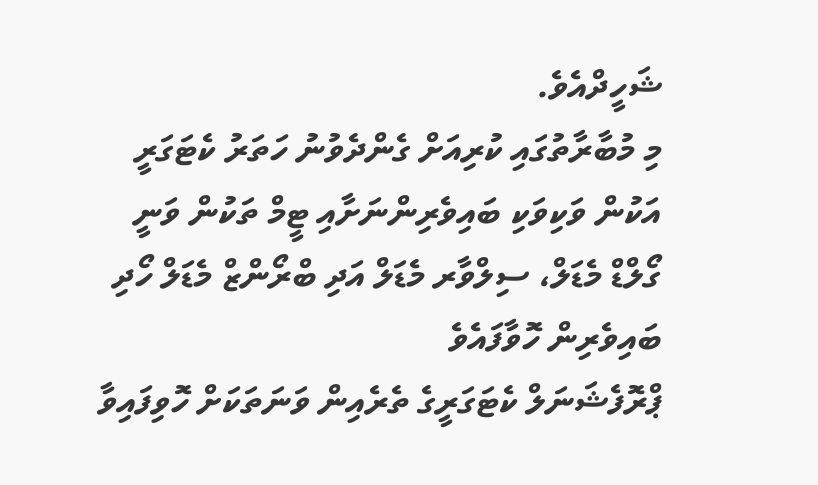ޝަހީދްއެވެ.
މި މުބާރާތުގައި ކުރިއަށް ގެންދެވުނު ހަތަރު ކެޓަގަރީ އަކުން ވަކިވަކި ބައިވެރިންނަށާއި ޓީމް ތަކުން ވަނީ ގޯލްޑް މެޑަލް، ސިލްވާރ މެޑަލް އަދި ބްރޯންޒް މެޑަލް ހޯދި ބައިވެރިން ހޮވާފައެވެ
ޕްރޮފެޝަނަލް ކެޓަގަރީގެ ތެރެއިން ވަނަތަކަށް ހޮވިފައިވާ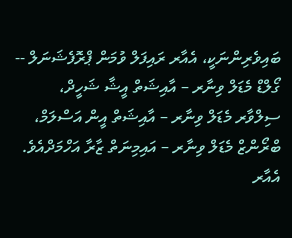ބައިވެރިންނަކީ، އެއާރ ރައިފަލް ވުމަން ޕްރޮފެޝަނަލް -- ގޯލްޑް މެޑަލް ވިނާރ – އާއިޝަތް އީޝާ ޝަހީދް، ސިލްވާރ މެޑަލް ވިނާރ – އާއިޝަތް އީން އަސްލަމް، ބްރޯންޒް މެޑަލް ވިނާރ – އައިމިނަތް ޒާރާ އަހްމަދްއެވެ. އެއާރ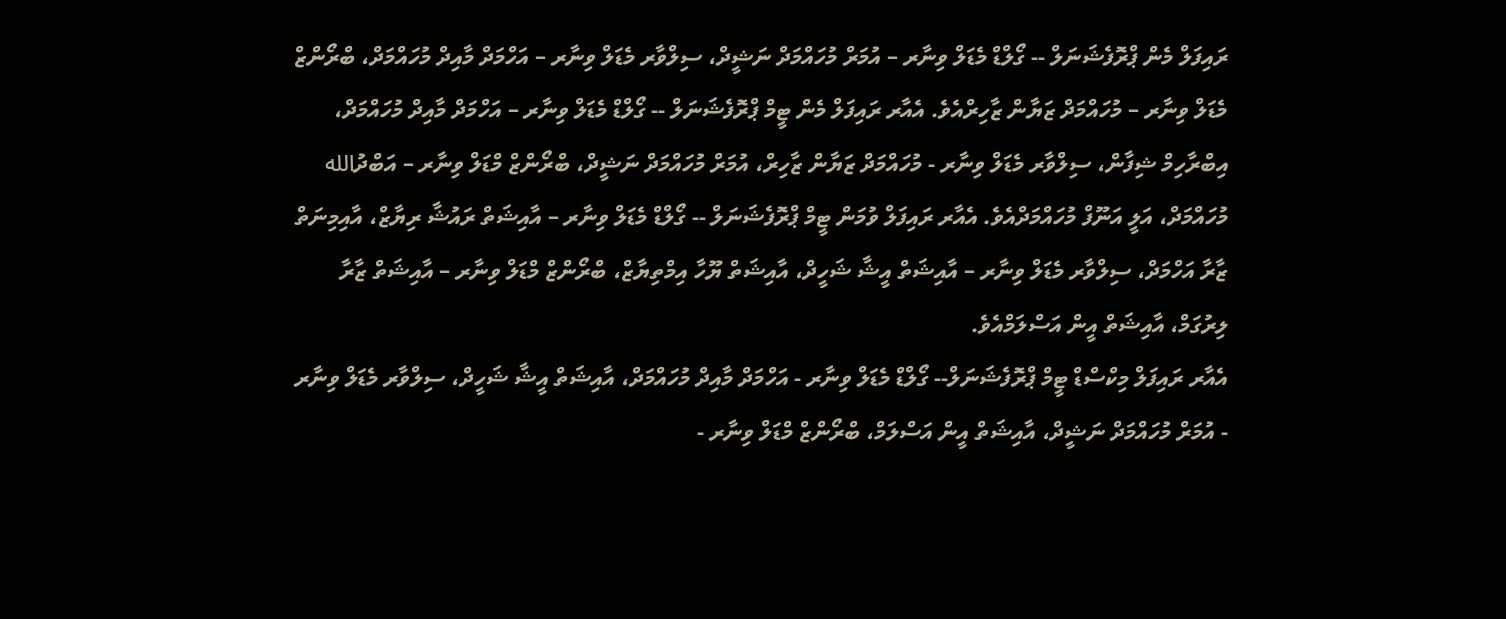ރައިފަލް މެން ޕްރޮފެޝަނަލް -- ގޯލްޑް މެޑަލް ވިނާރ – އުމަރް މުހައްމަދް ނަޝީދް، ސިލްވާރ މެޑަލް ވިނާރ – އަހްމަދް މާއިދް މުހައްމަދް، ބްރޯންޒް މެޑަލް ވިނާރ – މުހައްމަދް ޒަޔާން ޒާހިރްއެވެ. އެއާރ ރައިފަލް މެން ޓީމް ޕްރޮފެޝަނަލް -- ގޯލްޑް މެޑަލް ވިނާރ – އަހްމަދް މާއިދް މުހައްމަދް، އިބްރާހިމް ޝިފާން، ސިލްވާރ މެޑަލް ވިނާރ - މުހައްމަދް ޒަޔާން ޒާހިރް، އުމަރް މުހައްމަދް ނަޝީދް، ބްރޯންޒް މްޑަލް ވިނާރ – އަބްދުالله މުހައްމަދް، އަލީ އަނޫފް މުހައްމަދްއެވެ. އެއާރ ރައިފަލް ވުމަން ޓީމް ޕްރޮފެޝަނަލް -- ގޯލްޑް މެޑަލް ވިނާރ – އާއިޝަތް ރައުޝާ ރިޔާޒް، އާއިމިނަތް ޒާރާ އަހްމަދް، ސިލްވާރ މެޑަލް ވިނާރ – އާއިޝަތް އީޝާ ޝަހީދް، އާއިޝަތް ޔޫހާ އިމްތިޔާޒް، ބްރޯންޒް މްޑަލް ވިނާރ – އާއިޝަތް ޒާރާ ލިރުގަމް، އާއިޝަތް އީން އަސްލަމްއެވެ.
އެއާރ ރައިފަލް މިކްސްޑް ޓީމް ޕްރޮފެޝަނަލް-- ގޯލްޑް މެޑަލް ވިނާރ - އަހްމަދް މާއިދް މުހައްމަދް، އާއިޝަތް އީޝާ ޝަހީދް، ސިލްވާރ މެޑަލް ވިނާރ - އުމަރް މުހައްމަދް ނަޝީދް، އާއިޝަތް އީން އަސްލަމް، ބްރޯންޒް މްޑަލް ވިނާރ -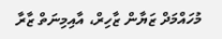މުހައްމަދް ޒަޔާން ޒާހިރް، އާއިމިނަތް ޒާރާ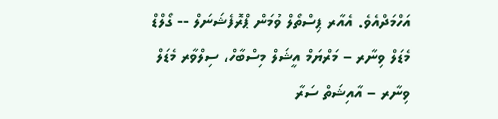އަހްމަދްއެވެ. އެއާރ ޕިސްތޯލް ވުމަން ޕްރޮފެޝަނަލް -- ގޯލްޑް މެޑަލް ވިނާރ – މަރްޔަމް އީޝަލް މިސްބާހް، ސިލްވާރ މެޑަލް ވިނާރ – އާއިޝަތް ސަރާ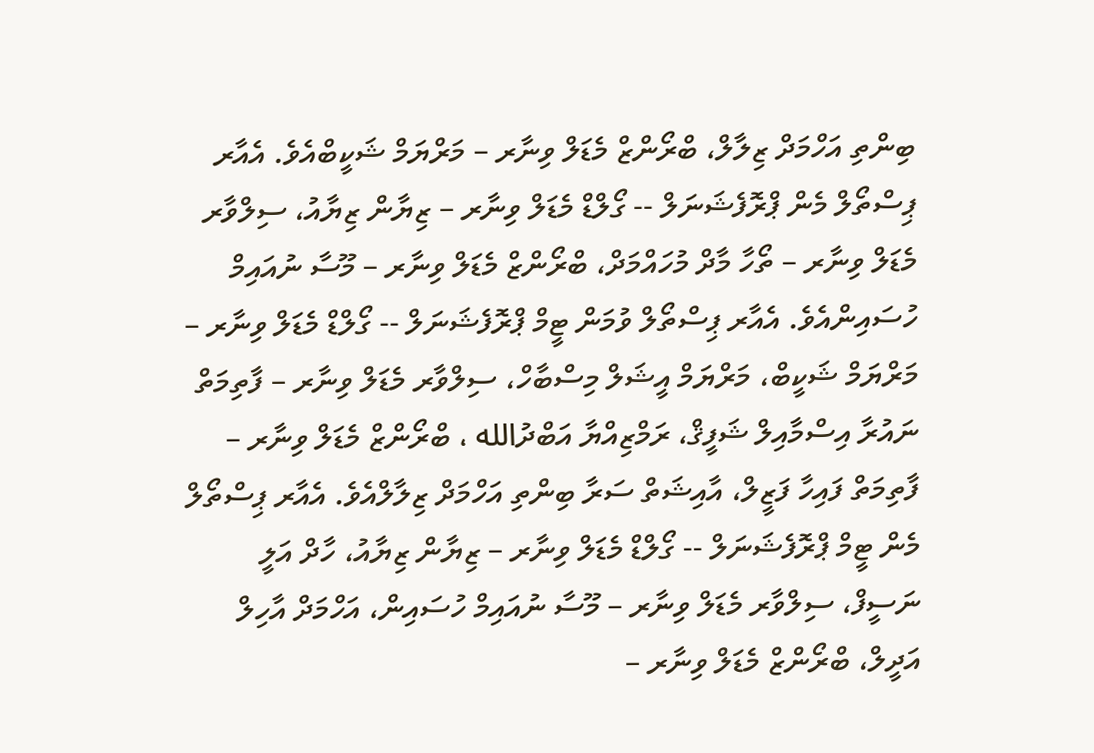ބިންތި އަހްމަދް ޒިލާލް، ބްރޯންޒް މެޑަލް ވިނާރ – މަރްޔަމް ޝަކީބްއެވެ. އެއާރ ޕިސްތޯލް މެން ޕްރޮފެޝަނަލް -- ގޯލްޑް މެޑަލް ވިނާރ – ޒިޔާން ޒިޔާއު، ސިލްވާރ މެޑަލް ވިނާރ – ތޯހާ މާދް މުހައްމަދް، ބްރޯންޒް މެޑަލް ވިނާރ – މޫސާ ނުއައިމް ހުސައިންއެވެ. އެއާރ ޕިސްތޯލް ވުމަން ޓީމް ޕްރޮފެޝަނަލް -- ގޯލްޑް މެޑަލް ވިނާރ – މަރްޔަމް ޝަކީބް، މަރްޔަމް އީޝަލް މިސްބާހް، ސިލްވާރ މެޑަލް ވިނާރ – ފާތިމަތް ނައުރާ އިސްމާއިލް ޝަފީޤް، ރަމްޒިއްޔާ އަބްދުالله ، ބްރޯންޒް މެޑަލް ވިނާރ – ފާތިމަތް ފައިހާ ފަޒީލް، އާއިޝަތް ސަރާ ބިންތި އަހްމަދް ޒިލާލްއެވެ. އެއާރ ޕިސްތޯލް މެން ޓީމް ޕްރޮފެޝަނަލް -- ގޯލްޑް މެޑަލް ވިނާރ – ޒިޔާން ޒިޔާއު، ހާދް އަލީ ނަސީފް، ސިލްވާރ މެޑަލް ވިނާރ – މޫސާ ނުއައިމް ހުސައިން، އަހްމަދް އާހިލް އަދީލް، ބްރޯންޒް މެޑަލް ވިނާރ –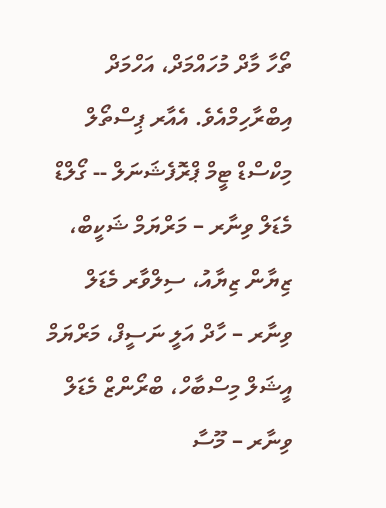ތޯހާ މާދް މުހައްމަދް، އަހްމަދް އިބްރާހިމްއެވެ. އެއާރ ޕިސްތޯލް މިކްސްޑް ޓީމް ޕްރޮފެޝަނަލް -- ގޯލްޑް މެޑަލް ވިނާރ – މަރްޔަމް ޝަކީބް، ޒިޔާން ޒިޔާއު، ސިލްވާރ މެޑަލް ވިނާރ – ހާދް އަލީ ނަސީފް، މަރްޔަމް އީޝަލް މިސްބާހް، ބްރޯންޒް މެޑަލް ވިނާރ – މޫސާ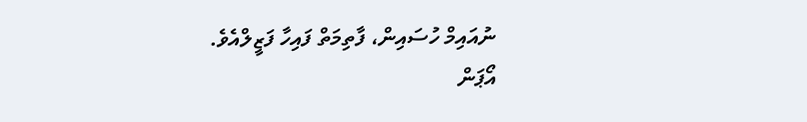ނުއައިމް ހުސައިން، ފާތިމަތް ފައިހާ ފަޒީލްއެވެ.
އޯޕަން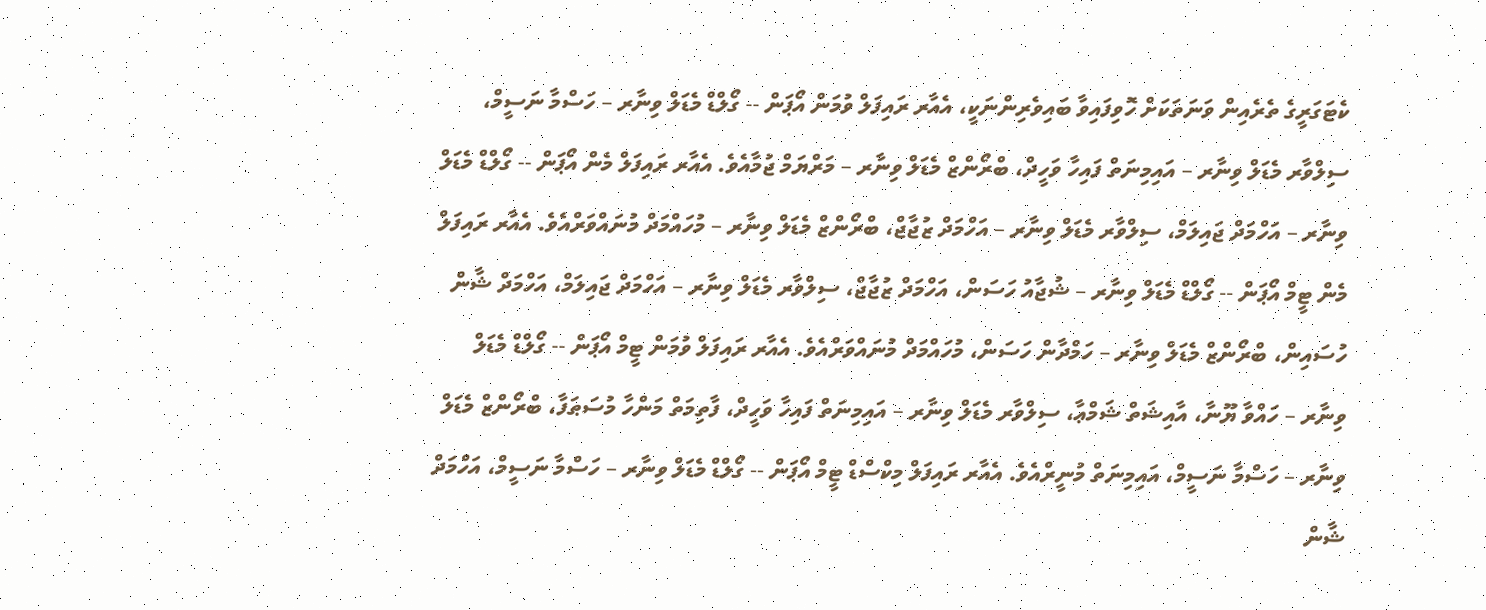ކެޓަގަރީގެ ތެރެއިން ވަނަތަކަށް ހޮވިފައިވާ ބައިވެރިންނަކީ، އެއާރ ރައިފަލް ވުމަން އޯޕަން -- ގޯލްޑް މެޑަލް ވިނާރ – ހަސްމާ ނަސީމް، ސިލްވާރ މެޑަލް ވިނާރ – އައިމިނަތް ފައިހާ ވަހީދް، ބްރޯންޒް މެޑަލް ވިނާރ – މަރްޔަމް ޖުމާއެވެ. އެއާރ ރައިފަލް މެން އޯޕަން -- ގޯލްޑް މެޑަލް ވިނާރ – އަހްމަދް ޖައިލަމް، ސިލްވާރ މެޑަލް ވިނާރ – އަހްމަދް ޒުޖާޖް، ބްރޯންޒް މެޑަލް ވިނާރ – މުހައްމަދް މުނައްވަރްއެވެ. އެއާރ ރައިފަލް މެން ޓީމް އޯޕަން -- ގޯލްޑް މެޑަލް ވިނާރ – ޝުޖާއު ހަސަން، އަހްމަދް ޒުޖާޖް، ސިލްވާރ މެޑަލް ވިނާރ – އަހްމަދް ޖައިލަމް، އަހްމަދް ޝާން ހުސައިން، ބްރޯންޒް މެޑަލް ވިނާރ – ހަމްދާން ހަސަން، މުހައްމަދް މުނައްވަރްއެވެ. އެއާރ ރައިފަލް ވުމަން ޓީމް އޯޕަން -- ގޯލްޑް މެޑަލް ވިނާރ – ހައްވާ ޔޫނާ، އާއިޝަތް ޝަމްޢާ، ސިލްވާރ މެޑަލް ވިނާރ – އައިމިނަތް ފައިހާ ވަހީދް، ފާތިމަތް މަންހާ މުސަޠަފާ، ބްރޯންޒް މެޑަލް ވިނާރ – ހަސްމާ ނަސީމް، އައިމިނަތް މުނީރްއެވެ. އެއާރ ރައިފަލް މިކްސްޑް ޓީމް އޯޕަން -- ގޯލްޑް މެޑަލް ވިނާރ – ހަސްމާ ނަސީމް، އަހްމަދް ޝާން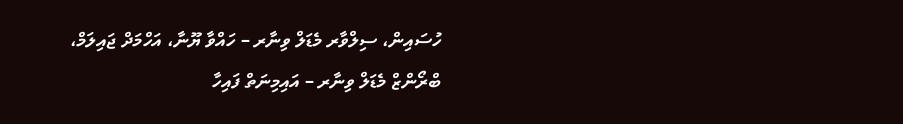ހުސައިން، ސިލްވާރ މެޑަލް ވިނާރ – ހައްވާ ޔޫނާ، އަހްމަދް ޖައިލަމް، ބްރޯންޒް މެޑަލް ވިނާރ – އައިމިނަތް ފައިހާ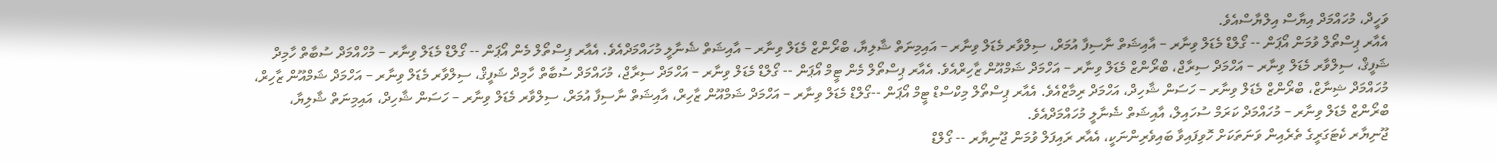ވަހީދް، މުހައްމަދް އިޔާސް އިލްޔާސްއެވެ.
އެއާރ ޕިސްތޯލް ވުމަން އޯޕަން -- ގޯލްޑް މެޑަލް ވިނާރ – އާއިޝަތް ނާސިފާ އުމަރް، ސިލްވާރ މެޑަލް ވިނާރ – އައިމިނަތް ޝާލިޔާ، ބްރޯންޒް މެޑަލް ވިނާރ – އާއިޝަތް ޝެނާލީ މުހައްމަދްއެވެ. އެއާރ ޕިސްތޯލް މެން އޯޕަން -- ގޯލްޑް މެޑަލް ވިނާރ – މުހްއްމަދް ސުބާތް ހާމިދް ޝަފީޤް، ސިލްވާރ މެޑަލް ވިނާރ – އަހްމަދް ސިރާޖް، ބްރޯންޒް މެޑަލް ވިނާރ – އަހްމަދް ޝަމްއޫން ޒާހިރްއެވެ. އެއާރ ޕިސްތޯލް މެން ޓީމް އޯޕަން -- ގޯލްޑް މެޑަލް ވިނާރ – އަހްމަދް ސިރާޖް، މުހައްމަދް ސުބާތް ހާމިދް ޝަފީޤް، ސިލްވާރ މެޑަލް ވިނާރ – އަހްމަދް ޝަމްއޫން ޒާހިރް، މުހައްމަދް ޝިނާޒް، ބްރޯންޒް މެޑަލް ވިނާރ – ހަސަން ޝާހިދް، އަހްމަދް ރިމާޒްއެވެ. އެއާރ ޕިސްތޯލް މިކްސްޑް ޓީމް އޯޕަން --ގޯލްޑް މެޑަލް ވިނާރ – އަހްމަދް ޝަމްއޫން ޒާހިރް، އާއިޝަތް ނާސިފާ އުމަރް، ސިލްވާރ މެޑަލް ވިނާރ – ހަސަން ޝާހިދް، އައިމިނަތް ޝާލިޔާ، ބްރޯންޒް މެޑަލް ވިނާރ – މުހައްމަދް ކަރަމް ސުހައިލް، އާއިޝަތް ޝެނާލީ މުހައްމަދްއެވެ.
ޖޫނިޔާރ ކެޓަގަރީގެ ތެރެއިން ވަނަތަކަށް ހޮވިފައިވާ ބައިވެރިންނަކީ، އެއާރ ރައިފަލް ވުމަން ޖޫނިޔާރ -- ގޯލްޑް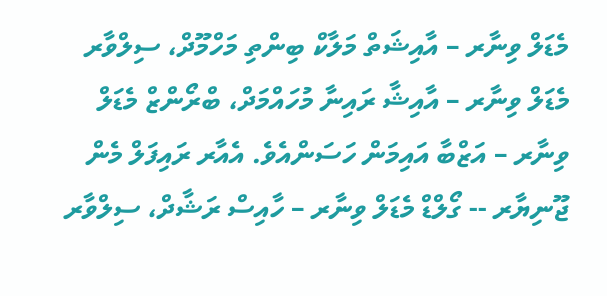މެޑަލް ވިނާރ – އާއިޝަތް މަލާކް ބިންތި މަހްމޫދް، ސިލްވާރ މެޑަލް ވިނާރ – އާއިޝާ ރައިނާ މުހައްމަދް، ބްރޯންޒް މެޑަލް ވިނާރ – އަޒްބާ އައިމަން ހަސަންއެވެ. އެއާރ ރައިފަލް މެން ޖޫނިޔާރ -- ގޯލްޑް މެޑަލް ވިނާރ – ހާއިސް ރަޝާދް، ސިލްވާރ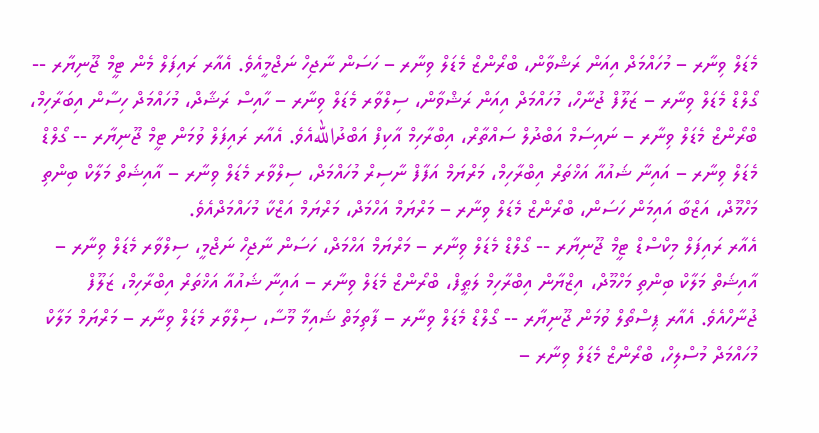މެޑަލް ވިނާރ – މުހައްމަދް އިއަން ރަޝްވާން، ބްރޯންޒް މެޑަލް ވިނާރ – ހަސަން ނާޖިހް ނަޖްމީއެވެ. އެއާރ ރައިފަލް މެން ޓީމް ޖޫނިޔާރ -- ގޯލްޑް މެޑަލް ވިނާރ – ޒަލޫފް ޖުނާހް، މުހައްމަދް އިއަން ރަޝްވާން، ސިލްވާރ މެޑަލް ވިނާރ – ހާއިސް ރަޝާދް، މުހައްމަދް ހިސާން އިބަރާހިމް، ބްރޯންޒް މެޑަލް ވިނާރ – ނައިސަމް އަބްދުލް ސައްތާރް، އިބްރާހިމް އާކިފް އަބްދުاللهއެވެ. އެއާރ ރައިފަލް ވުމަން ޓީމް ޖޫނިޔާރ -- ގޯލްޑް މެޑަލް ވިނާރ – އައިނާ ޝައުއާ އަޚްތަރް އިބްރާހިމް، މަރްޔަމް އަފާފް ނާސިރް މުހައްމަދް، ސިލްވާރ މެޑަލް ވިނާރ – އާއިޝަތް މަލާކް ބިންތި މަހްމޫދް، އަޒްބާ އައިމަން ހަސަން، ބްރޯންޒް މެޑަލް ވިނާރ – މަރްޔަމް އަހްމަދް، މަރްޔަމް އަޒްކާ މުހައްމަދްއެވެ.
އެއާރ ރައިފަލް މިކްސްޑް ޓީމް ޖޫނިޔާރ -- ގޯލްޑް މެޑަލް ވިނާރ – މަރްޔަމް އަހްމަދް، ހަސަން ނާޖިހް ނަޖްމީ، ސިލްވާރ މެޑަލް ވިނާރ – އާއިޝަތް މަލާކް ބިންތި މަހްމޫދް، އިޒްޔާން އިބްރާހިމް ލަޠީފް، ބްރޯންޒް މެޑަލް ވިނާރ – އައިނާ ޝައުއާ އަޚްތަރް އިބްރާހިމް، ޒަލޫފް ޖުނާހްއެވެ. އެއާރ ޕިސްތޯލް ވުމަން ޖޫނިޔާރ -- ގޯލްޑް މެޑަލް ވިނާރ – ފާތިމަތް ޝައިމާ މޫސާ، ސިލްވާރ މެޑަލް ވިނާރ – މަރްޔަމް މަލާކް މުހައްމަދް މުސްލިހް، ބްރޯންޒް މެޑަލް ވިނާރ –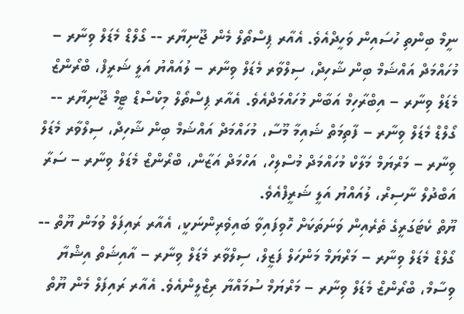ނީމް ބިންތި ހުސައިން ވަހީދްއެވެ. އެއާރ ޕިސްތޯލް މެން ޖޫނިޔާރ -- ގޯލްޑް މެޑަލް ވިނާރ – މުހައްމަދް އައްޝަމް ބިން ޝާހިދް، ސިލްވާރ މެޑަލް ވިނާރ – ލުއައްޔު އަލީ ޝަރީފް، ބްރޯންޒް މެޑަލް ވިނާރ – އިބްރާހިމް އަބާން މުހައްމަދްއެވެ. އެއާރ ޕިސްތޯލް މިކްސްޑް ޓީމް ޖޫނިޔާރ -- ގޯލްޑް މެޑަލް ވިނާރ – ފާތިމަތް ޝައިމާ މޫސާ، މުހައްމަދް އައްޝަމް ބިން ޝާހިދް، ސިލްވާރ މެޑަލް ވިނާރ – މަރްޔަމް މަލާކް މުހައްމަދް މުސްލިހް، އަހްމަދް އަޒާން، ބްރޯންޒް މެޑަލް ވިނާރ – ސަރާ އަބްދުލް ނާސިރް، ލުއައްޔު އަލީ ޝަރީފްއެވެ.
ޔޫތް ކެޓަގަރީގެ ތެރެއިން ވަނަތަކަށް ހޮވިފައިވާ ބައިވެރިންނަކީ، އެއާރ ރައިފަލް ވުމަން ޔޫތް -- ގޯލްޑް މެޑަލް ވިނާރ – މަރްޔަމް މަންހަލް ފަޒީލް، ސިލްވާރ މެޑަލް ވިނާރ – އާއިޝަތް އިޝްޔާ ވިސާމް، ބްރޯންޒް މެޑަލް ވިނާރ – މަރްޔަމް ސުމައްޔާ ރިޒްލީންއެވެ. އެއާރ ރައިފަލް މެން ޔޫތް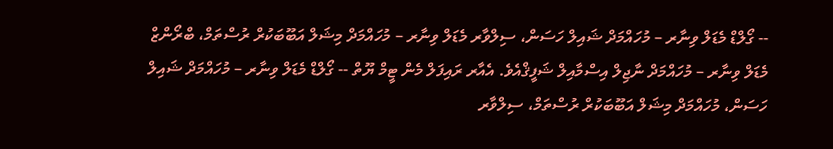-- ގޯލްޑް މެޑަލް ވިނާރ – މުހައްމަދް ޝައިލް ހަސަން، ސިލްވާރ މެޑަލް ވިނާރ – މުހައްމަދް މިޝަލް އަބޫބަކުރް ރުސްތަމް، ބްރޯންޒް މެޑަލް ވިނާރ – މުހައްމަދް ނާޖިލް އިސްމާއިލް ޝަފީޤްއެވެ. އެއާރ ރައިފަލް މެން ޓީމް ޔޫތް -- ގޯލްޑް މެޑަލް ވިނާރ – މުހައްމަދް ޝައިލް ހަސަން، މުހައްމަދް މިޝަލް އަބޫބަކުރް ރުސްތަމް، ސިލްވާރ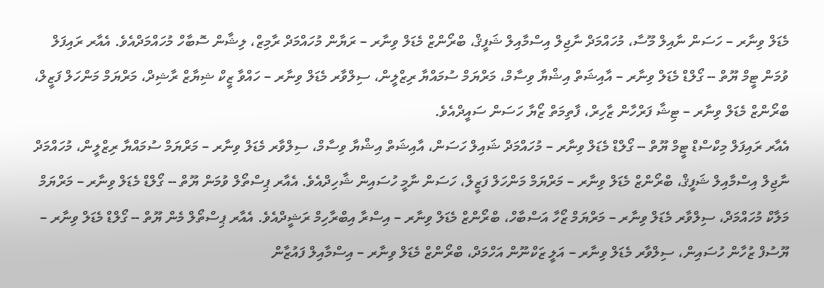މެޑަލް ވިނާރ – ހަސަން ނާއިލް މޫސާ، މުހައްމަދް ނާޖިލް އިސްމާއިލް ޝަފީޤް، ބްރޯންޒް މެޑަލް ވިނާރ – ރަޔާން މުހައްމަދް ރާމިޒް، ލިޝާން ސޮބާހް މުހައްމަދްއެވެ. އެއާރ ރައިފަލް ވުމަން ޓީމް ޔޫތް -- ގޯލްޑް މެޑަލް ވިނާރ – އާއިޝަތް އިޝްޔާ ވިސާމް، މަރްޔަމް ސުމައްޔާ ރިޒްލީން، ސިލްވާރ މެޑަލް ވިނާރ – ހައްވާ ޒީކް ޝިޔާޒް ރާޝިދް، މަރްޔަމް މަންހަލް ފަޒީލް، ބްރޯންޒް މެޑަލް ވިނާރ – ޓިޝާ ފަރްހާން ޒާހިރް، ފާތިމަތް ޒޯޔާ ހަސަން ސައީދްއެވެ.
އެއާރ ރައިފަލް މިކްސްޑް ޓީމް ޔޫތް -- ގޯލްޑް މެޑަލް ވިނާރ – މުހައްމަދް ޝައިލް ހަސަން، އާއިޝަތް އިޝްޔާ ވިސާމް، ސިލްވާރ މެޑަލް ވިނާރ – މަރްޔަމް ސުމައްޔާ ރިޒްލީން، މުހައްމަދް ނާޖިލް އިސްމާއިލް ޝަފީޤް، ބްރޯންޒް މެޑަލް ވިނާރ – މަރްޔަމް މަންހަލް ފަޒީލް، ހަސަން ނާމީ ހުސައިން ޝާހިދްއެވެ. އެއާރ ޕިސްތޯލް ވުމަން ޔޫތް -- ގޯލްޑް މެޑަލް ވިނާރ – މަރްޔަމް މަލާކް މުހައްމަދް، ސިލްވާރ މެޑަލް ވިނާރ – މަރްޔަމް ޒޯހާ އަސްބާހް، ބްރޯންޒް މެޑަލް ވިނާރ – އިސްރާ އިބްރާހިމް ރަޝީދްއެވެ. އެއާރ ޕިސްތޯލް މެން ޔޫތް -- ގޯލްޑް މެޑަލް ވިނާރ – ޔޫސުފް ޒުހާން ހުސައިން، ސިލްވާރ މެޑަލް ވިނާރ – އަލީ ޒަކްނޫން އަހްމަދް، ބްރޯންޒް މެޑަލް ވިނާރ – އިސްމާއިލް ފައުޒާން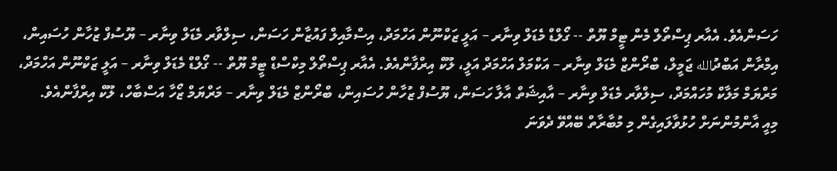ހަސަންއެވެ. އެއާރ ޕިސްތޯލް މެން ޓީމް ޔޫތް -- ގޯލްޑް މެޑަލް ވިނާރ – އަލީ ޒަކްނޫން އަހްމަދް، އިސްމާއިލް ފައުޒާން ހަސަން، ސިލްވާރ މެޑަލް ވިނާރ – ޔޫސުފް ޒުހާން ހުސައިން، އިމްރާން އަބްދުالله ޖަމީލް، ބްރޯންޒް މެޑަލް ވިނާރ – އަކްމަލް އަހްމަދް އަލީ، ލޫކް އިރްފާންއެވެ. އެއާރ ޕިސްތޯލް މިކްސްޑް ޓީމް ޔޫތް -- ގޯލްޑް މެޑަލް ވިނާރ – އަލީ ޒަކްނޫން އަހްމަދް، މަރްޔަމް މަލާކް މުހައްމަދް، ސިލްވާރ މެޑަލް ވިނާރ – އާއިޝަތް އާލާ ހަސަން، ޔޫސުފް ޒުހާން ހުސައިން، ބްރޯންޒް މެޑަލް ވިނާރ – މަރްޔަމް ޒޯހާ އަސްބާހް، ލޫކް އިރްފާންއެވެ.
މިއީ އާންމުންނަށް ހުޅުވާލައިގެން މި މުބާރާތް ބޭއްވޭ ދެވަނަ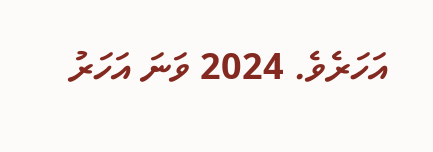އަހަރެވެ. 2024 ވަނަ އަހަރު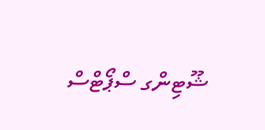ޝޫޓިންގ ސްޕޯޓްސް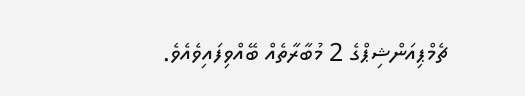ޗެމްޕިއަންޝިޕްގެ 2 މުބާރާތެއް ބޭއްވިފައިވެއެވެ.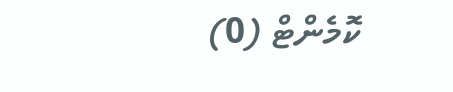ކޮމެންޓް (0)